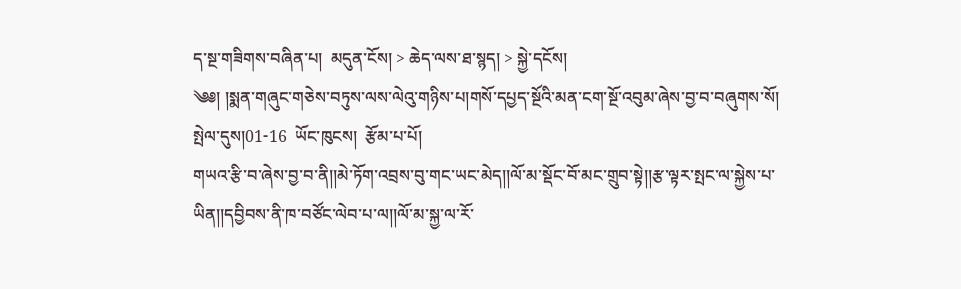ད་སྔ་གཟིགས་བཞིན་པ།  མདུན་ངོས། > ཆེད་ལས་ཐ་སྙད། > སྐྱེ་དངོས།
༄༅། །སྨན་གཞུང་གཅེས་བཏུས་ལས་ལེའུ་གཉིས་པ།གསོ་དཔྱད་སྔོའི་མན་ངག་སྔོ་འབུམ་ཞེས་བྱ་བ་བཞུགས་སོ།
སྤེལ་དུས།01-16  ཡོང་ཁུངས།  རྩོམ་པ་པོ།
གཡའ་རྩི་བ་ཞེས་བྱ་བ་ནི།།མེ་ཏོག་འབྲས་བུ་གང་ཡང་མེད།།ལོ་མ་སྡོང་བོ་མང་གྲུབ་སྟེ།།རྩ་ལྟར་སྤང་ལ་སྐྱེས་པ་ཡིན།།དབྱིབས་ནི་ཁ་བཙོང་ལེབ་པ་ལ།།ལོ་མ་སྐྱ་ལ་རོ་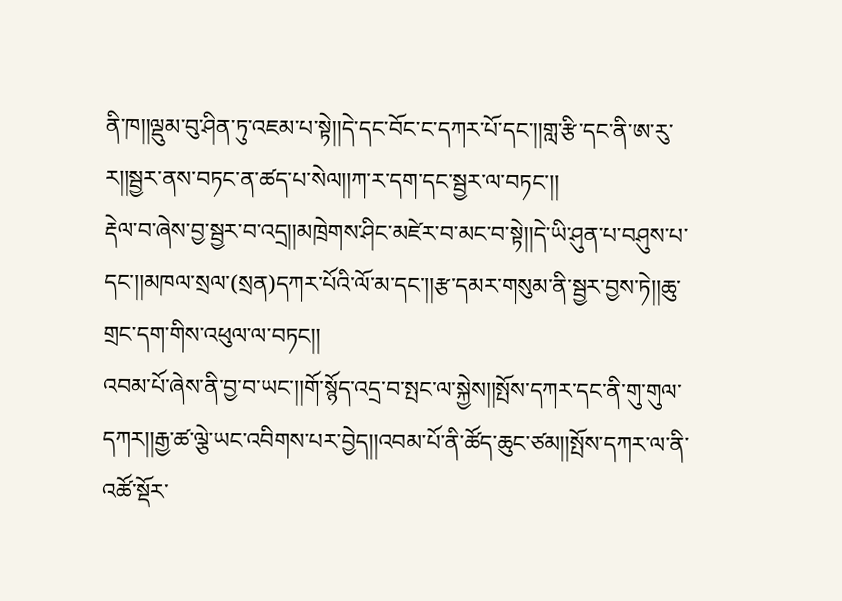ནི་ཁ།།ལྡུམ་བུ་ཤིན་ཏུ་འཇམ་པ་སྟེ།།དེ་དང་བོང་ང་དཀར་པོ་དང་།།གླ་རྩི་དང་ནི་ཨ་རུ་ར།།སྦྱར་ནས་བཏང་ན་ཚད་པ་སེལ།།ཀ་ར་དག་དང་སྦྱར་ལ་བཏང་།།
རྡེལ་བ་ཞེས་བྱ་སྦྱར་བ་འདྲ།།མཁྲེགས་ཤིང་མཛེར་བ་མང་བ་སྟེ།།དེ་ཡི་ཤུན་པ་བཤུས་པ་དང་།།མཁལ་སྲལ་(སྲན)དཀར་པོའི་ལོ་མ་དང་།།རྩ་དམར་གསུམ་ནི་སྦྱར་བྱས་ཏེ།།ཆུ་གྲང་དག་གིས་འཕུལ་ལ་བཏང།།
འབམ་པོ་ཞེས་ནི་བྱ་བ་ཡང་།།གོ་སྙོད་འདྲ་བ་སྤང་ལ་སྐྱེས།།སྤོས་དཀར་དང་ནི་གུ་གུལ་དཀར།།རྒྱ་ཚ་ལྕེ་ཡང་འབིགས་པར་བྱེད།།འབམ་པོ་ནི་ཚོད་ཆུང་ཙམ།།སྤོས་དཀར་ལ་ནི་འཚོ་སྡོར་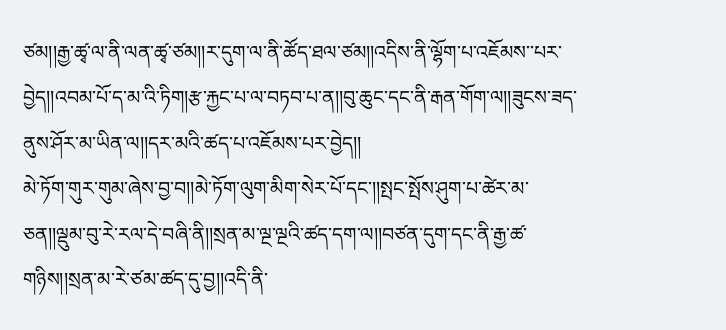ཙམ།།རྒྱ་ཚྭ་ལ་ནི་ལན་ཚྭ་ཙམ།།ར་དུག་ལ་ནི་ཚོད་ཐལ་ཙམ།།འདིས་ནི་ལྷོག་པ་འཇོམས་་པར་བྱེད།།འབམ་པོ་ད་མ་འི་ཏིག།རྩ་རྐྱང་པ་ལ་བཏབ་པ་ན།།བུ་ཆུང་དང་ནི་རྒན་གོག་ལ།།ཟུངས་ཟད་ནུས་ཤོར་མ་ཡིན་ལ།།དར་མའི་ཚད་པ་འཇོམས་པར་བྱེད།།
མེ་ཏོག་གུར་གུམ་ཞེས་བྱ་བ།།མེ་ཏོག་ལུག་མིག་སེར་པོ་དང་།།སྤང་སྤོས་ཤུག་པ་ཚེར་མ་ཅན།།ལྡུམ་བུ་རེ་རལ་དེ་བཞི་ནི།།སྲན་མ་ལྔ་ལྔའི་ཚད་དག་ལ།།བཙན་དུག་དང་ནི་རྒྱ་ཚ་གཉིས།།སྲན་མ་རེ་ཙམ་ཚད་དུ་བྱ།།འདི་ནི་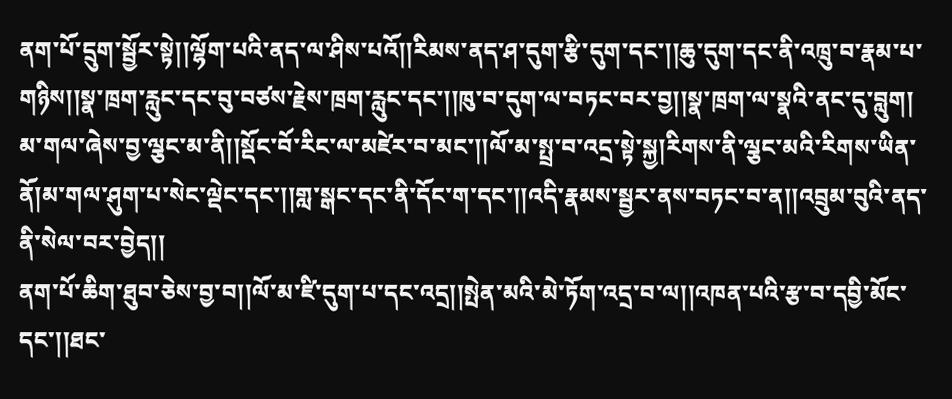ནག་པོ་དྲུག་སྦྱོར་སྟེ།།ལྷོག་པའི་ནད་ལ་ཤིས་པའོ།།རིམས་ནད་ཤ་དུག་རྩི་དུག་དང་།།ཆུ་དུག་དང་ནི་འཁྲུ་བ་རྣམ་པ་གཉིས།།སྣ་ཁྲག་རླུང་དང་བུ་བཙས་རྗེས་ཁྲག་རླུང་དང་།།ཁུ་བ་དུག་ལ་བཏང་བར་བྱ།།སྣ་ཁྲག་ལ་སྣའི་ནང་དུ་བླུག།
མ་གལ་ཞེས་བྱ་ལྕང་མ་ནི།།སྡོང་བོ་རིང་ལ་མཛེར་བ་མང་།།ལོ་མ་སྤྲ་བ་འདྲ་སྟེ་སྐྱ།རིགས་ནི་ལྕང་མའི་རིགས་ཡིན་ནོ།མ་གལ་ཤུག་པ་སེང་ལྡེང་དང་།།གླ་སྒང་དང་ནི་དོང་ག་དང་།།འདི་རྣམས་སྦྱར་ནས་བཏང་བ་ན།།འབྲུམ་བུའི་ནད་ནི་སེལ་བར་བྱེད།།
ནག་པོ་ཆིག་ཐུབ་ཅེས་བྱ་བ།།ལོ་མ་ཛི་དུག་པ་དང་འདྲ།།སྤེན་མའི་མེ་ཏོག་འདྲ་བ་ལ།།འཁན་པའི་རྩ་བ་དབྱི་མོང་དང་།།ཐང་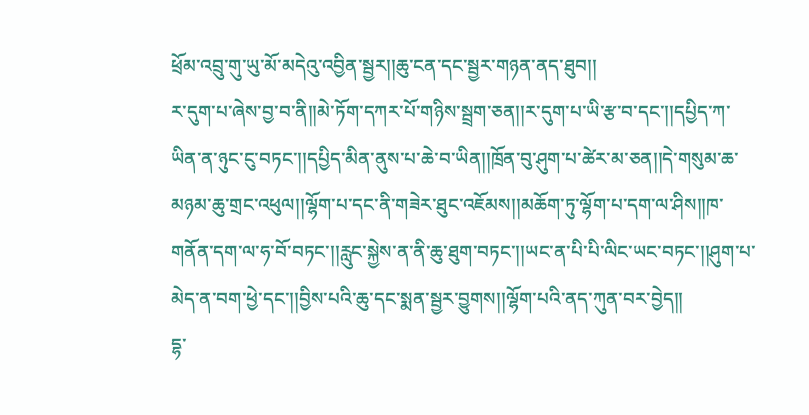ཕྲོམ་འབྲུ་གུ་ཡུ་མོ་མདེའུ་འབྱིན་སྦྱར།།ཆུ་ངན་དང་སྦྱར་གཉན་ནད་ཐུབ།།
ར་དུག་པ་ཞེས་བྱ་བ་ནི།།མེ་ཏོག་དཀར་པོ་གཉིས་སྦྲག་ཅན།།ར་དུག་པ་ཡི་རྩ་བ་དང་།།དཔྱིད་ཀ་ཡིན་ན་ཉུང་ངུ་བཏང་།།དཔྱིད་མིན་ནུས་པ་ཆེ་བ་ཡིན།།ཁྲོན་བུ་ཤུག་པ་ཚེར་མ་ཅན།།དེ་གསུམ་ཆ་མཉམ་ཆུ་གྲང་འཕུལ།།ལྷོག་པ་དང་ནི་གཟེར་ཐུང་འཇོམས།།མཆོག་ཏུ་ལྷོག་པ་དག་ལ་ཤིས།།ཁ་གནོན་དག་ལ་ཧ་བོ་བཏང་།།རླུང་སྐྱེས་ན་ནི་ཆུ་ཐུག་བཏང་།།ཡང་ན་པི་པི་ལིང་ཡང་བཏང་།།ཤུག་པ་མེད་ན་བག་ཕྱེ་དང་།།བྱིས་པའི་ཆུ་དང་སྨན་སྦྱར་བྱུགས།།ལྷོག་པའི་ནད་ཀུན་བར་བྱེད།།
དྷ་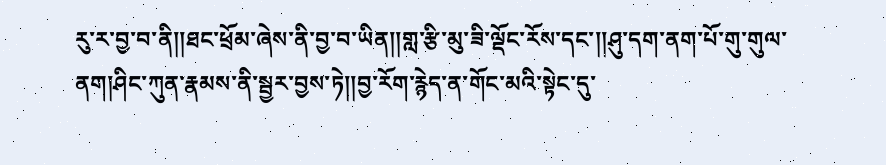རུ་ར་བྱ་བ་ནི།།ཐང་ཕྲོམ་ཞེས་ནི་བྱ་བ་ཡིན།།གླ་རྩི་མུ་ཟི་ལྡོང་རོས་དང་།།ཤུ་དག་ནག་པོ་གུ་གུལ་ནག།ཤིང་ཀུན་རྣམས་ནི་སྦྱར་བྱས་ཏེ།།བྱ་རོག་རྙེད་ན་གོང་མའི་སྟེང་དུ་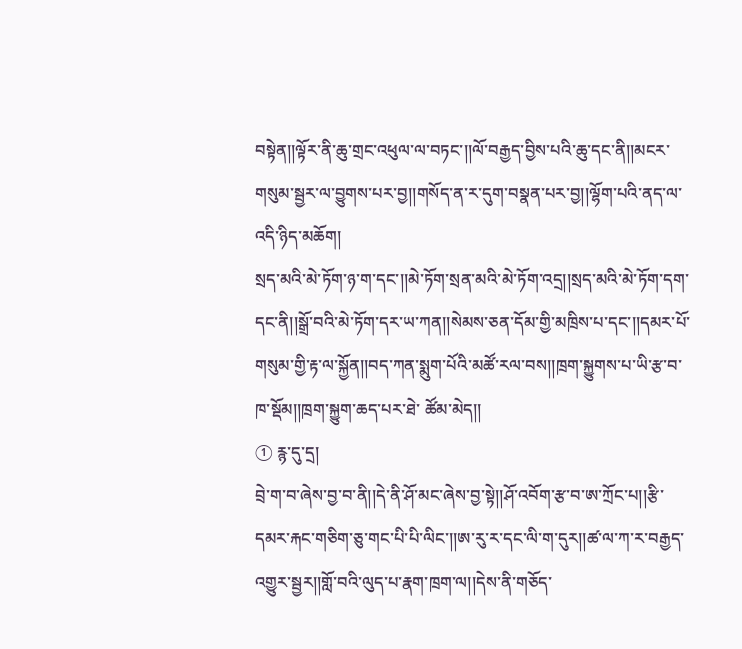བསྟེན།།ལྟོར་ནི་ཆུ་གྲང་འཕུལ་ལ་བཏང་།།ལོ་བརྒྱད་བྱིས་པའི་ཆུ་དང་ནི།།མངར་གསུམ་སྦྱར་ལ་བྱུགས་པར་བྱ།།གསོད་ན་ར་དུག་བསྣན་པར་བྱ།།ལྷོག་པའི་ནད་ལ་འདི་ཉིད་མཆོག།
སྲད་མའི་མེ་ཏོག་ཉ་ག་དང་།།མེ་ཏོག་སྲན་མའི་མེ་ཏོག་འདྲ།།སྲད་མའི་མེ་ཏོག་དག་དང་ནི།།སྒྲོ་བའི་མེ་ཏོག་དར་ཡ་ཀན།།སེམས་ཅན་དོམ་གྱི་མཁྲིས་པ་དང་།།དམར་པོ་གསུམ་གྱི་རྟ་ལ་སྐྱོན།།བད་ཀན་སྨུག་པོའི་མཚོ་རལ་བས།།ཁྲག་སྐྱུགས་པ་ཡི་རྩ་བ་ཁ་སྡོམ།།ཁྲག་སྐྱུག་ཆད་པར་ཐེ་ ཚོམ་མེད།།
① རྙ་དུ་དྲ།
བྲེ་ག་བ་ཞེས་བྱ་བ་ནི།།དེ་ནི་ཤོ་མང་ཞེས་བྱ་སྟེ།།ཤོ་འབོག་རྩ་བ་ཨ་ཀྲོང་པ།།རྩི་དམར་རྐང་གཅིག་ཅུ་གང་པི་པི་ལིང་།།ཨ་རུ་ར་དང་ལི་ག་དུར།།ཚ་ལ་ཀ་ར་བརྒྱད་འགྱུར་སྦྱར།།གློ་བའི་ལུད་པ་རྣག་ཁྲག་ལ།།དེས་ནི་གཅོད་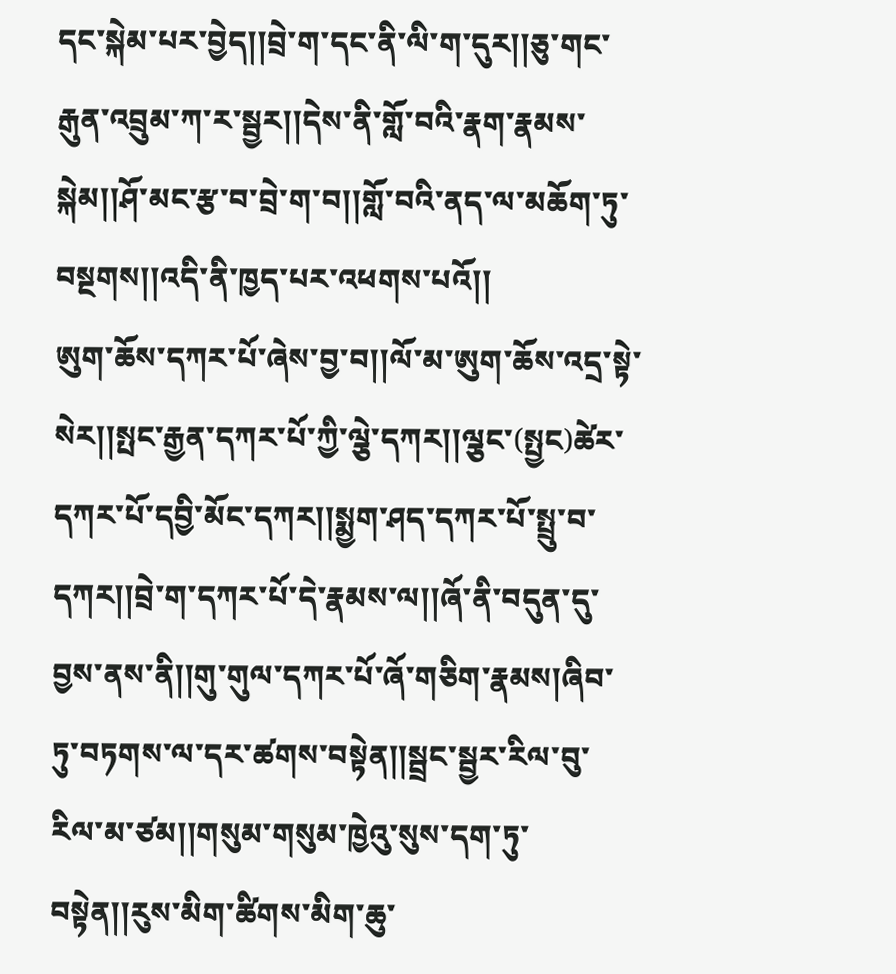དང་སྐེམ་པར་བྱེད།།བྲེ་ག་དང་ནི་ལི་ག་དུར།།ཅུ་གང་རྒུན་འབྲུམ་ཀ་ར་སྦྱར།།དེས་ནི་གློ་བའི་རྣག་རྣམས་སྐེམ།།ཤོ་མང་རྩ་བ་བྲེ་ག་བ།།གློ་བའི་ནད་ལ་མཆོག་ཏུ་བསྔགས།།འདི་ནི་ཁྱད་པར་འཕགས་པའོ།།
ཨུག་ཆོས་དཀར་པོ་ཞེས་བྱ་བ།།ལོ་མ་ཨུག་ཆོས་འདྲ་སྟེ་སེར།།སྤང་རྒྱན་དཀར་པོ་ཀྱི་ལྕེ་དཀར།།ལྕང་(སྤྱང)ཚེར་དཀར་པོ་དབྱི་མོང་དཀར།།སྨྱག་ཤད་དཀར་པོ་སྤྲུ་བ་དཀར།།བྲེ་ག་དཀར་པོ་དེ་རྣམས་ལ།།ཞོ་ནི་བདུན་དུ་བྱས་ནས་ནི།།གུ་གུལ་དཀར་པོ་ཞོ་གཅིག་རྣམས།ཞིབ་ཏུ་བཏགས་ལ་དར་ཚགས་བསྟེན།།སྦྲང་སྦྱར་རིལ་བུ་རིལ་མ་ཙམ།།གསུམ་གསུམ་ཁྱེའུ་སུས་དག་ཏུ་བསྟེན།།རུས་མིག་ཚིགས་མིག་ཆུ་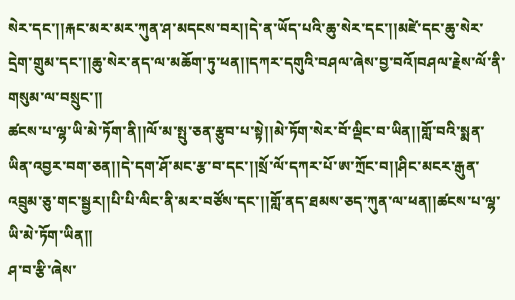སེར་དང་།།རྐང་མར་མར་ཀུན་ཤ་མདངས་བར།།དེ་ན་ཡོད་པའི་ཆུ་སེར་དང་།།མཛེ་དང་ཆུ་སེར་དྲེག་གྲུམ་དང་།།ཆུ་སེར་ནད་ལ་མཆོག་ཏུ་ཕན།།དཀར་དགུའི་བཤལ་ཞེས་བྱ་བའོ།བཤལ་རྗེས་ལོ་ནི་གསུམ་ལ་བསྲུང་།།
ཚངས་པ་ལྷ་ཡི་མེ་ཏོག་ནི།།ལོ་མ་སྤུ་ཅན་རྩུབ་པ་སྟེ།།མེ་ཏོག་སེར་བོ་ལྡིང་བ་ཡིན།།གློ་བའི་སྨན་ཡིན་འབྱར་བག་ཅན།།དེ་དག་ཤོ་མང་རྩ་བ་དང་།།སྲོ་ལོ་དཀར་པོ་ཨ་ཀྲོང་བ།།ཤིང་མངར་རྒུན་འབྲུམ་ཅུ་གང་སྦྱར།།པི་པི་ལིང་ནི་མར་བཙོས་དང་།།གློ་ནད་ཐམས་ཅད་ཀུན་ལ་ཕན།།ཚངས་པ་ལྷ་ཡི་མེ་ཏོག་ཡིན།།
ཤ་བ་རྩི་ཞེས་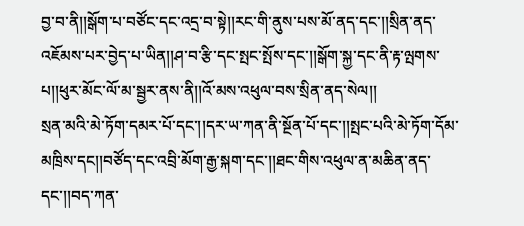བྱ་བ་ནི།།སྒོག་པ་བཙོང་དང་འདྲ་བ་སྟེ།།རང་གི་ནུས་པས་མོ་ནད་དང་།།སྲིན་ནད་འཇོམས་པར་བྱེད་པ་ཡིན།།ཤ་བ་རྩི་དང་སྤང་སྤོས་དང་།།སྒོག་སྐྱ་དང་ནི་རྟ་ལྤགས་པ།།ཕུར་མོང་ལོ་མ་སྦྱར་ནས་ནི།།འོ་མས་འཕུལ་བས་སྲིན་ནད་སེལ།།
སྲན་མའི་མེ་ཏོག་དམར་པོ་དང་།།དར་ཡ་ཀན་ནི་སྔོན་པོ་དང་།།སྤང་པའི་མེ་ཏོག་དོམ་མཁྲིས་དང།།བཙོད་དང་འབྲི་མོག་རྒྱ་སྐག་དང་།།ཐང་གིས་འཕུལ་ན་མཆིན་ནད་དང་།།བད་ཀན་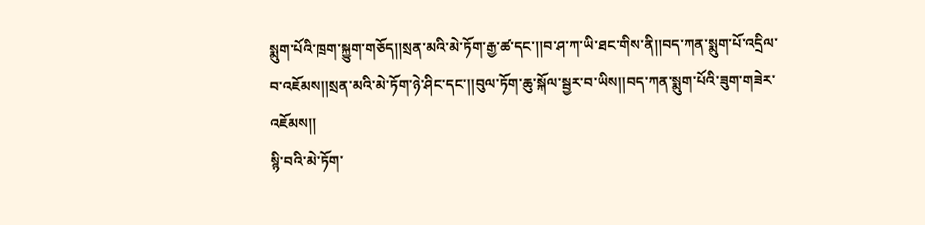སྨུག་པོའི་ཁྲག་སྐྱུག་གཅོད།།སྲན་མའི་མེ་ཏོག་རྒྱ་ཚ་དང་།།བ་ཤ་ཀ་ཡི་ཐང་གིས་ནི།།བད་ཀན་སྨུག་པོ་འདྲིལ་བ་འཇོམས།།སྲན་མའི་མེ་ཏོག་ཉེ་ཤིང་དང་།།བུལ་ཏོག་ཆུ་སྐོལ་སྦྱར་བ་ཡིས།།བད་ཀན་སྨུག་པོའི་ཟུག་གཟེར་འཇོམས།།
སྙི་བའི་མེ་ཏོག་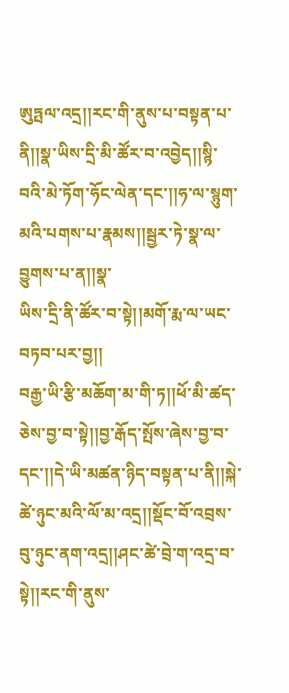ཨུཏྤལ་འདྲ།།རང་གི་ནུས་པ་བསྟན་པ་ནི།།སྣ་ཡིས་དྲི་མི་ཚོར་བ་འབྱེད།།སྙི་བའི་མེ་ཏོག་ཧོང་ལེན་དང་།།ཧ་ལ་སྙུག་མའི་པགས་པ་རྣམས།།སྦྱར་ཏེ་སྣ་ལ་བྱུགས་པ་ན།།སྣ་
ཡིས་དྲི་ནི་ཚོར་བ་སྟེ།།མགོ་རྨ་ལ་ཡང་བཏབ་པར་བྱ།།
བརྒྱ་ཡི་རྩི་མཆོག་མ་གི་ཏ།།ཕོ་མི་ཚད་ཅེས་བྱ་བ་སྟེ།།བྱ་རྒོད་སྤོས་ཞེས་བྱ་བ་དང་།།དེ་ཡི་མཚན་ཉིད་བསྟན་པ་ནི།།སྐེ་ཚེ་ཉུང་མའི་ལོ་མ་འདྲ།།སྡོང་བོ་འབྲས་བུ་ཉུང་ནག་འདྲ།།ཤང་ཚེ་བྲེ་ག་འདྲ་བ་སྟེ།།རང་གི་ནུས་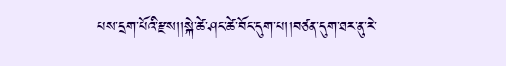པས་དྲག་པོའི་རྫས།།སྐེ་ཚེ་ཤང་ཚེ་བོང་དུག་པ།།བཙན་དུག་ཐར་ནུ་རེ་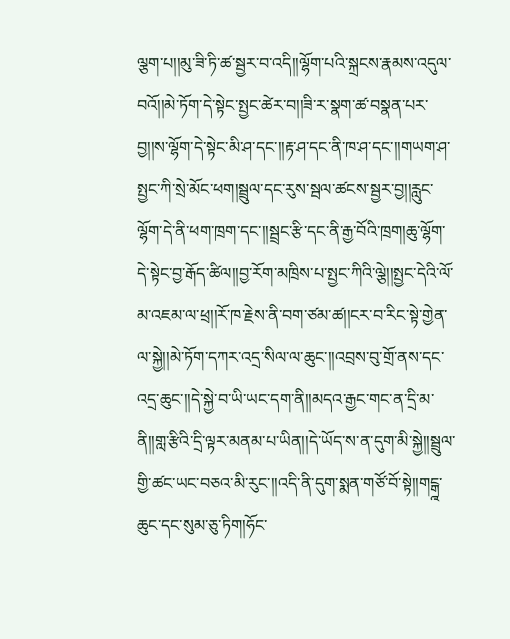ལྕག་པ།།མུ་ཟི་ཏི་ཚ་སྦྱར་བ་འདི།།ལྷོག་པའི་སྐྲངས་རྣམས་འདུལ་བའོ།།མེ་ཏོག་དེ་སྟེང་སྤྱང་ཚེར་བ།།ཟི་ར་སྣག་ཚ་བསྣན་པར་བྱ།།ས་ལྷོག་དེ་སྟེང་མི་ཤ་དང་།།རྟ་ཤ་དང་ནི་ཁ་ཤ་དང་།།གཡག་ཤ་སྤྱང་ཀི་སྲེ་མོང་ཕག།སྦྲུལ་དང་རུས་སྦལ་ཚངས་སྦྱར་བྱ།།རླུང་ལྷོག་དེ་ནི་ཕག་ཁྲག་དང་།།སྦྲང་རྩི་དང་ནི་རྒྱ་བོའི་ཁྲག།ཆུ་ལྷོག་དེ་སྟེང་བྱ་རྒོད་ཚིལ།།བྱ་རོག་མཁྲིས་པ་སྤྱང་ཀིའི་ལྕེ།།སྤྱང་དེའི་ལོ་མ་འཇམ་ལ་ཕྲ།།རོ་ཁ་རྗེས་ནི་བག་ཙམ་ཚ།།ངར་བ་རིང་སྟེ་གྱེན་ལ་སྐྱེ།།མེ་ཏོག་དཀར་འདྲ་སིལ་ལ་ཆུང་།།འབྲས་བུ་གྲོ་ནས་དང་འདྲ་ཆུང་།།དེ་སྐྱེ་བ་ཡི་ཡང་དག་ནི།།མདའ་རྒྱང་གང་ན་དྲི་མ་ནི།།གླ་རྩིའི་དྲི་ལྟར་མནམ་པ་ཡིན།།དེ་ཡོད་ས་ན་དུག་མི་སྐྱེ།།སྦྲུལ་གྱི་ཚང་ཡང་བཅའ་མི་རུང་།།འདི་ནི་དུག་སྨན་གཙོ་བོ་སྟེ།།གངྒྰ་ཆུང་དང་སུམ་ཅུ་ཏིག།ཧོང་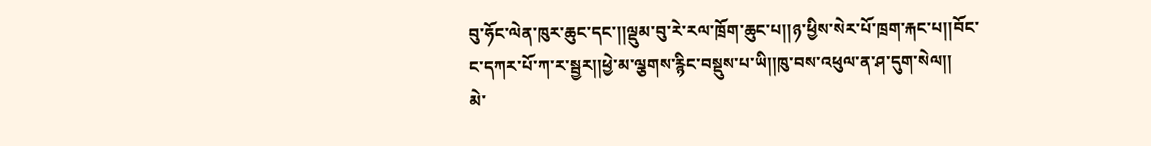བུ་ཧོང་ལེན་ཁུར་ཆུང་དང་།།ལྡུམ་བུ་རེ་རལ་ཁྲོག་ཆུང་པ།།ཉ་ཕྱིས་སེར་པོ་ཁྲག་རྐང་པ།།བོང་ང་དཀར་པོ་ཀ་ར་སྦྱར།།ཕྱེ་མ་ལྕགས་རྙིང་བསྡུས་པ་ཡི།།ཁུ་བས་འཕུལ་ན་ཤ་དུག་སེལ།།
མེ་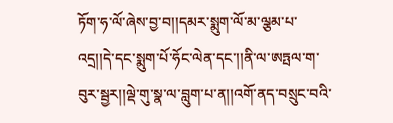ཏོག་ཧ་ལོ་ཞེས་བྱ་བ།།དམར་སྨུག་ལོ་མ་ལྕམ་པ་འདྲ།།དེ་དང་སྨུག་པོ་ཧོང་ལེན་དང་།།ནི་ལ་ཨཏྤལ་ག་བུར་སྦྱར།།ལྡེ་གུ་སྣ་ལ་བླུག་པ་ན།།འགོ་ནད་བསྲུང་བའི་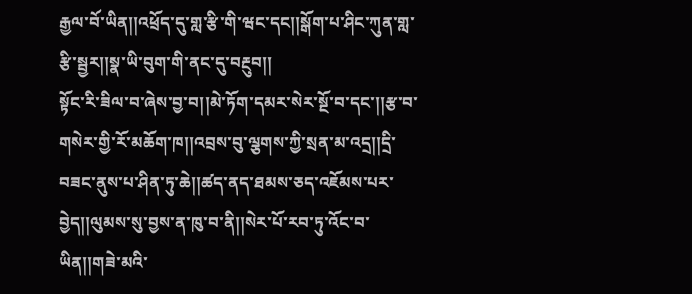རྒྱལ་བོ་ཡིན།།འཕྲོད་དུ་གླ་རྩི་གི་ཝང་དང།།སྒོག་པ་ཤིང་ཀུན་གླ་རྩི་སྦྱར།།སྣ་ཡི་བུག་གི་ནང་དུ་བརྔུབ།།
སྟོང་རི་ཟིལ་བ་ཞེས་བྱ་བ།།མེ་ཏོག་དམར་སེར་སྔོ་བ་དང་།།རྩ་བ་གསེར་གྱི་རོ་མཆོག་ཁ།།འབྲས་བུ་ལྕགས་ཀྱི་སྲན་མ་འདྲ།།དྲི་བཟང་ནུས་པ་ཤིན་ཏུ་ཆེ།།ཚད་ནད་ཐམས་ཅད་འཇོམས་པར་བྱེད།།ལུམས་སུ་བྱས་ན་ཁུ་བ་ནི།།སེར་པོ་རབ་ཏུ་འོང་བ་ཡིན།།གཟེ་མའི་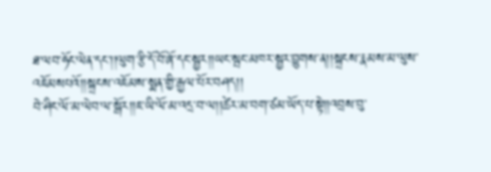ཐ་ལབ་ཧོང་ལེན་དང་།།ལུག་རྩི་དོ་བོ་ཞོ་དང་སྦྱར།།ཡང་སྦང་མཁར་སྦྱར་བྱུགས་ན།།སྐྲངས་རྣམས་མ་ལུས་འཇོམསཔའོ།།སྐྲངས་འཇོམས་སྨན་གྱི་རྒྱལ་པོར་བཤད།།
བེ་ཤིང་ལོ་མ་ལེབ་ལ་སྒོར།།ཇ་ཡི་ལོ་མ་འདྲ་བ་ལ།།ཚེར་མ་བག་ཙམ་ཡོད་པ་སྟེ།།འབྲས་བུ་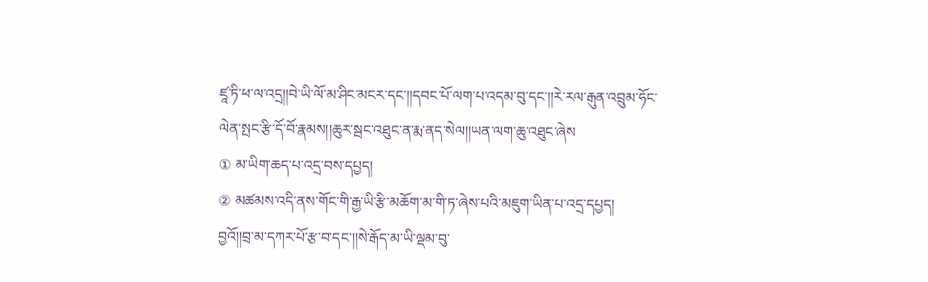ཛཱ་ཏི་ཕ་ལ་འདྲ།།བེ་ཡི་ལོ་མ་ཤིང་མངར་དང་།།དབང་པོ་ལག་པ་འདམ་བུ་དང་།།རེ་རལ་རྒུན་འབྲུམ་ཧོང་ལེན་སྤང་རྩི་དོ་བོ་རྣམས།།ཆུར་སྦང་འཐུང་ན་རྨ་ནད་སེལ།།ཡན་ལག་ཆུ་འཐུང་ཞེས
① མ་ཡིག་ཆད་པ་འདྲ་བས་དཔྱད།
② མཚམས་འདི་ནས་གོང་གི་རྒྱ་ཡི་རྩི་མཆོག་མ་གི་ཏ་ཞེས་པའི་མཇུག་ཡིན་པ་འདྲ་དཔྱད།
བྱའོ།།བྲ་མ་དཀར་པོ་རྩ་བ་དང་།།སེ་རྒོད་མ་ཡི་ལྡམ་བུ་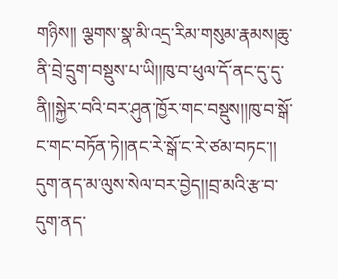གཉིས།། ལྕགས་སྣ་མི་འདྲ་རིམ་གསུམ་རྣམས།ཆུ་ནི་བྲེ་དྲུག་བསྡུས་པ་ཡི།།ཁུ་བ་ཕུལ་དོ་ནང་དུ་དུ་ནི།།སྐྱེར་བའི་བར་ཤུན་ཁྱོར་གང་བསྡུས།།ཁུ་བ་སྒོ་ང་གང་བཏོན་ཏེ།།ནང་རེ་སྒོ་ང་རེ་ཙམ་བཏང་།། དུག་ནད་མ་ལུས་སེལ་བར་བྱེད།།བྲ་མའི་རྩ་བ་དུག་ནད་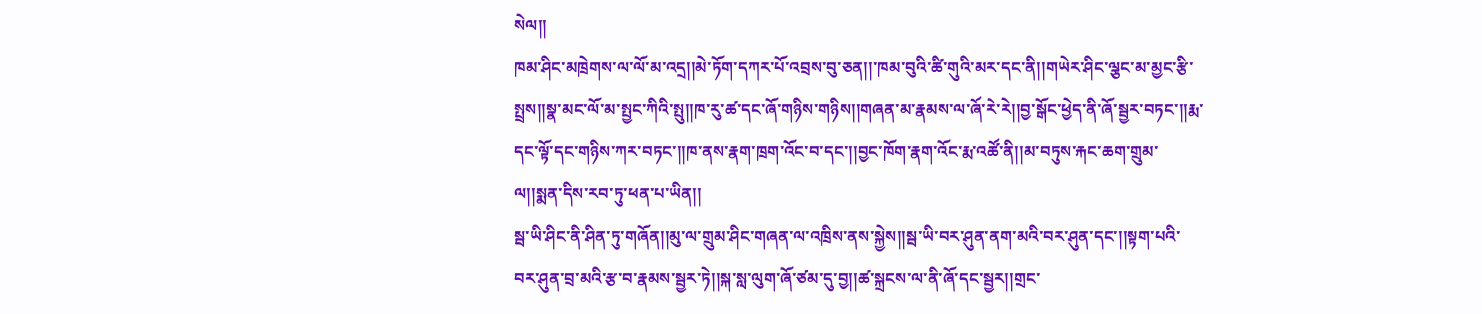སེལ།།
ཁམ་ཤིང་མཁྲེགས་ལ་ལོ་མ་འདྲ།།མེ་ཏོག་དཀར་པོ་འབྲས་བུ་ཅན།།་ཁམ་བུའི་ཚི་གུའི་མར་དང་ནི།།གཡེར་ཤིང་ལྕང་མ་མྱང་རྩི་སྤྲས།།སྣ་མང་ལོ་མ་སྤྱང་ཀིའི་སྤུ།།ཁ་རུ་ཚ་དང་ཞོ་གཉིས་གཉིས།།གཞན་མ་རྣམས་ལ་ཞོ་རེ་རེ།།བྱ་སྒོང་ཕྱེད་ནི་ཞོ་སྦྱར་བཏང་།།རྨ་དང་ལྟོ་དང་གཉིས་ཀར་བཏང་།།ཁ་ནས་རྣག་ཁྲག་འོང་བ་དང་།།བྱང་ཁོག་རྣག་འོང་རྨ་འཚོ་ནི།།མ་བཏུས་རྐང་ཆག་གྲུམ་ལ།།སྨན་དིས་རབ་ཏུ་ཕན་པ་ཡིན།།
སྦ་ཡི་ཤིང་ནི་ཤིན་ཏུ་གཞོན།།མུ་ལ་གྲུམ་ཤིང་གཞན་ལ་འཁྲིས་ནས་སྐྱེས།།སྦ་ཡི་བར་ཤུན་ནག་མའི་བར་ཤུན་དང་།།སྟག་པའི་བར་ཤུན་བྲ་མའི་རྩ་བ་རྣམས་སྦྱར་ཏེ།།སྐ་སླ་ལུག་ཞོ་ཙམ་དུ་བྱ།།ཚ་སྐྲངས་ལ་ནི་ཞོ་དང་སྦྱར།།གྲང་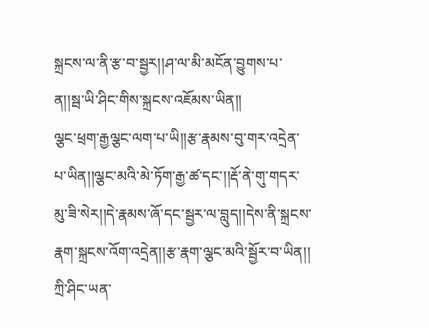སྐྲངས་ལ་ནི་རྩ་བ་སྦྱར།།ཤ་ལ་མི་མངོན་བྱུགས་པ་ན།།སྦ་ཡི་ཤིང་གིས་སྐྲངས་འཇོམས་ཡིན།།
ལྕང་ཕྲག་རྒྱལྕང་ལག་པ་ཡི།།རྩ་རྣམས་བུ་གར་འདྲེན་པ་ཡིན།།ལྕང་མའི་མེ་ཏོག་རྒྱ་ཚ་དང་།།རྡོ་ནེ་གུ་གདར་མུ་ཟི་སེར།།དེ་རྣམས་ཞོ་དང་སྦྱར་ལ་བླུད།།དེས་ནི་སྐྲངས་རྣག་སྐྲངས་འོག་འདྲེན།།རྩ་རྣག་ལྕང་མའི་སྦྱོར་བ་ཡིན།།
ཀྲི་ཤིང་ཡན་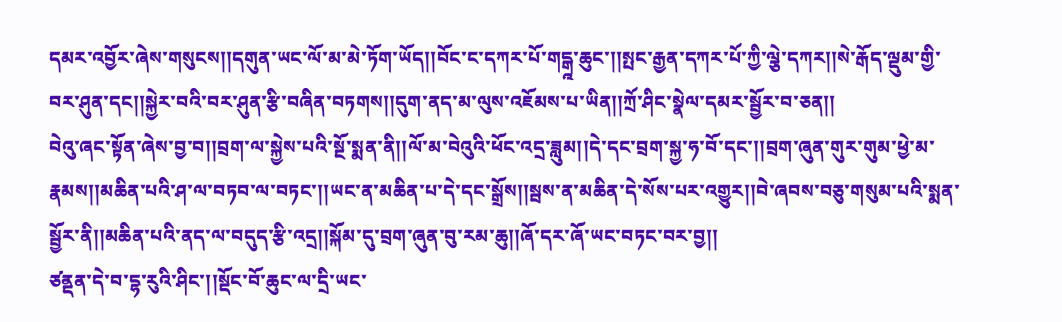དམར་འབྱོར་ཞེས་གསུངས།།དགུན་ཡང་ལོ་མ་མེ་ཏོག་ཡོད།།བོང་ང་དཀར་པོ་གདྒྰ་ཆུང་།།སྤང་རྒྱན་དཀར་པོ་ཀྱི་ལྕེ་དཀར།།སེ་རྒོད་ལྡུམ་གྱི་བར་ཤུན་དང།།སྐྱེར་བའི་བར་ཤུན་རྩི་བཞིན་བཏགས།།དུག་ནད་མ་ལུས་འཇོམས་པ་ཡིན།།ཀྲོ་ཤིང་སྣེལ་དམར་སྦྱོར་བ་ཅན།།
བེའུ་ཞང་སྟོན་ཞེས་བྱ་བ།།བྲག་ལ་སྐྱེས་པའི་སྔོ་སྨན་ནི།།ལོ་མ་བེའུའི་ཕོང་འདྲ་ཟླུམ།།དེ་དང་བྲག་སྐྱ་ཧ་བོ་དང་།།བྲག་ཞུན་གུར་གུམ་ཕྱེ་མ་རྣམས།།མཆིན་པའི་ཤ་ལ་བཏབ་ལ་བཏང་།།ཡང་ན་མཆིན་པ་དེ་དང་སྒྲོས།།སྦས་ན་མཆིན་དེ་སོས་པར་འགྱུར།།བེ་ཞབས་བཅུ་གསུམ་པའི་སྨན་སྦྱོར་ནི།།མཆིན་པའི་ནད་ལ་བདུད་རྩི་འདྲ།།སྐོམ་དུ་བྲག་ཞུན་བུ་རམ་ཆུ།།ཞོ་དར་ཞོ་ཡང་བཏང་བར་བྱ།།
ཙནྡན་དེ་བ་དྷ་རུའི་ཤིང་།།སྡོང་བོ་ཆུང་ལ་དྲི་ཡང་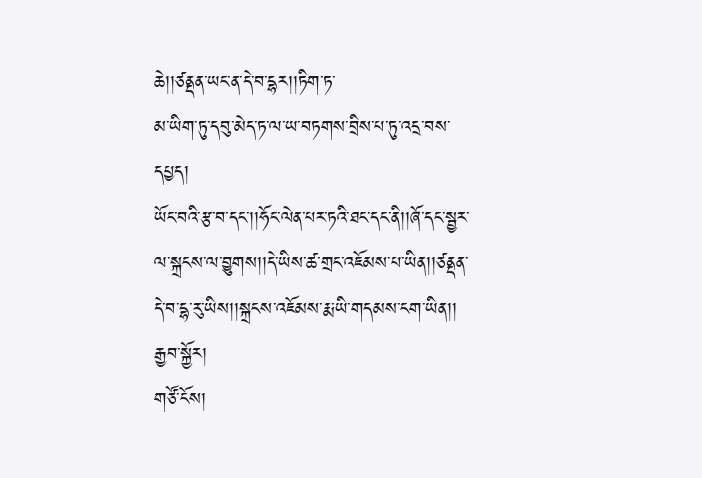ཆེ།།ཙནྡན་ཡང་ན་དེ་བ་དྷར།།ཏིག་ཏ་
མ་ཡིག་ཏུ་དབུ་མེད་ཏ་ལ་ཡ་བཏགས་བྲིས་པ་ཏུ་འདྲ་བས་དཔྱད།
ཡོང་བའི་རྩ་བ་དང་།།ཧོང་ལེན་པར་ཏའི་ཐང་དང་ནི།།ཞོ་དང་སྦྱར་ལ་སྐྲངས་ལ་བྱུགས།།དེ་ཡིས་ཚ་གྲང་འཇོམས་པ་ཡིན།།ཙནྡན་དེ་བ་དྷ་རུ་ཡིས།།སྐྲངས་འཇོམས་རྨ་ཡི་གདམས་ངག་ཡིན།།
རྒྱབ་སྐྱོར།
གཙོ་ངོས།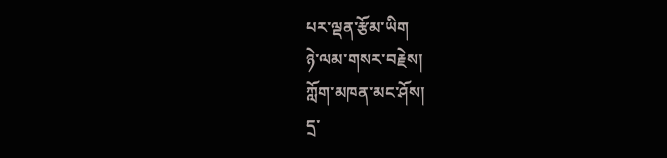པར་ལྡན་རྩོམ་ཡིག
ཉེ་ལམ་གསར་བརྗེས།
ཀློག་མཁན་མང་ཤོས།
དྲ་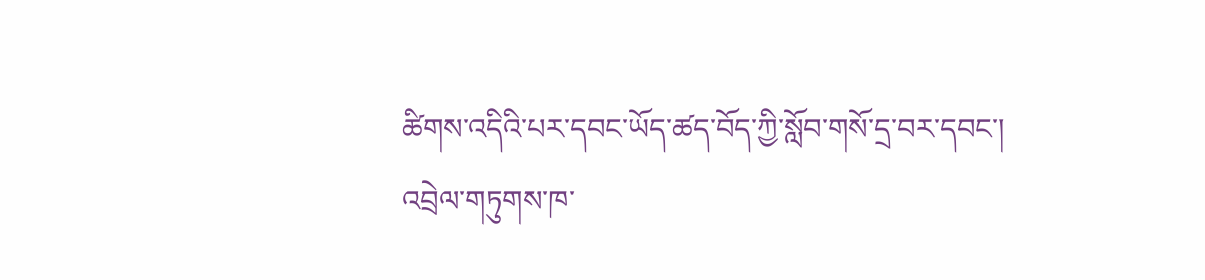ཚིགས་འདིའི་པར་དབང་ཡོད་ཚད་བོད་ཀྱི་སློབ་གསོ་དྲ་བར་དབང་།
འབྲེལ་གཏུགས་ཁ་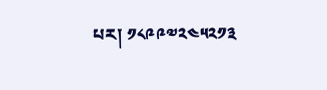པར། ༡༨༩༩༧༢༤༥༢༡༣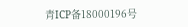青ICP备18000196号